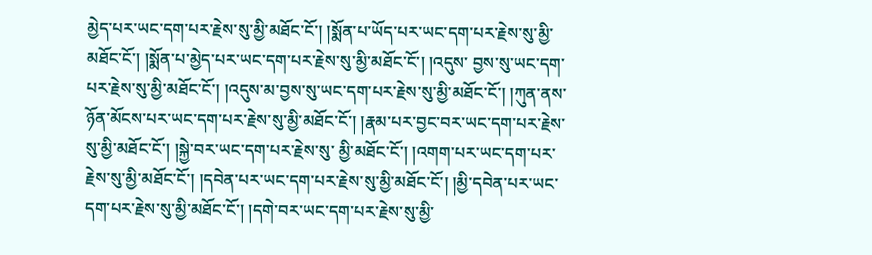མྱེད་པར་ཡང་དག་པར་རྗེས་སུ་མྱི་མཐོང་ངོ་། །སྨོན་པ་ཡོད་པར་ཡང་དག་པར་རྗེས་སུ་མྱི་མཐོང་ངོ་། །སྨོན་པ་མྱེད་པར་ཡང་དག་པར་རྗེས་སུ་མྱི་མཐོང་ངོ་། །འདུས་ བྱས་སུ་ཡང་དག་པར་རྗེས་སུ་མྱི་མཐོང་ངོ་། །འདུས་མ་བྱས་སུ་ཡང་དག་པར་རྗེས་སུ་མྱི་མཐོང་ངོ་། །ཀུན་ནས་ཉོན་མོངས་པར་ཡང་དག་པར་རྗེས་སུ་མྱི་མཐོང་ངོ་། །རྣམ་པར་བྱང་བར་ཡང་དག་པར་རྗེས་སུ་མྱི་མཐོང་ངོ་། །སྐྱེ་བར་ཡང་དག་པར་རྗེས་སུ་ མྱི་མཐོང་ངོ་། །འགག་པར་ཡང་དག་པར་རྗེས་སུ་མྱི་མཐོང་ངོ་། །དབེན་པར་ཡང་དག་པར་རྗེས་སུ་མྱི་མཐོང་ངོ་། །མྱི་དབེན་པར་ཡང་དག་པར་རྗེས་སུ་མྱི་མཐོང་ངོ་། །དགེ་བར་ཡང་དག་པར་རྗེས་སུ་མྱི་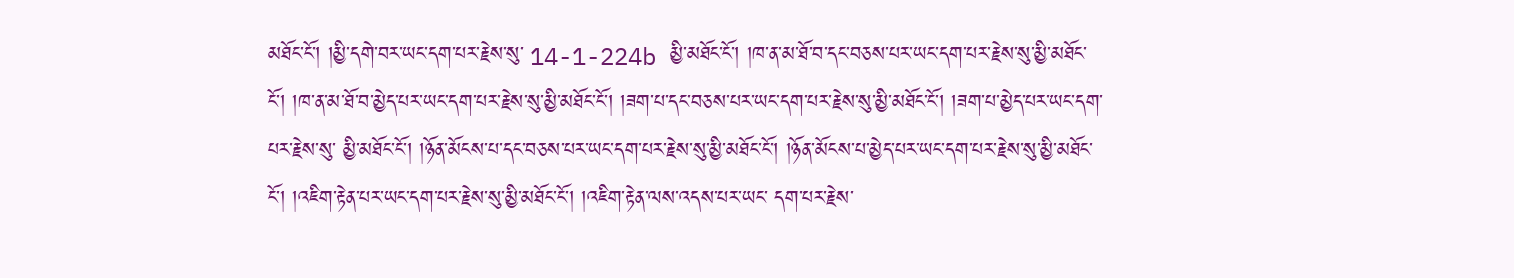མཐོང་ངོ་། །མྱི་དགེ་བར་ཡང་དག་པར་རྗེས་སུ་ 14-1-224b མྱི་མཐོང་ངོ་། །ཁ་ན་མ་ཐོ་བ་དང་བཅས་པར་ཡང་དག་པར་རྗེས་སུ་མྱི་མཐོང་ངོ་། །ཁ་ན་མ་ཐོ་བ་མྱེད་པར་ཡང་དག་པར་རྗེས་སུ་མྱི་མཐོང་ངོ་། །ཟག་པ་དང་བཅས་པར་ཡང་དག་པར་རྗེས་སུ་མྱི་མཐོང་ངོ་། །ཟག་པ་མྱེད་པར་ཡང་དག་པར་རྗེས་སུ་ མྱི་མཐོང་ངོ་། །ཉོན་མོངས་པ་དང་བཅས་པར་ཡང་དག་པར་རྗེས་སུ་མྱི་མཐོང་ངོ་། །ཉོན་མོངས་པ་མྱེད་པར་ཡང་དག་པར་རྗེས་སུ་མྱི་མཐོང་ངོ་། །འཇིག་རྟེན་པར་ཡང་དག་པར་རྗེས་སུ་མྱི་མཐོང་ངོ་། །འཇིག་རྟེན་ལས་འདས་པར་ཡང་ དག་པར་རྗེས་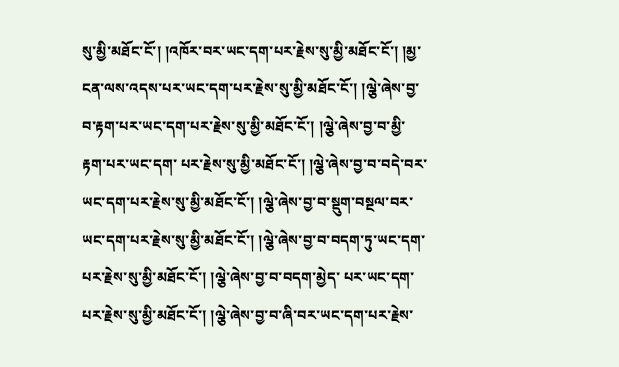སུ་མྱི་མཐོང་ངོ་། །འཁོར་བར་ཡང་དག་པར་རྗེས་སུ་མྱི་མཐོང་ངོ་། །མྱ་ངན་ལས་འདས་པར་ཡང་དག་པར་རྗེས་སུ་མྱི་མཐོང་ངོ་། །ལྕེ་ཞེས་བྱ་བ་རྟག་པར་ཡང་དག་པར་རྗེས་སུ་མྱི་མཐོང་ངོ་། །ལྕེ་ཞེས་བྱ་བ་མྱི་རྟག་པར་ཡང་དག་ པར་རྗེས་སུ་མྱི་མཐོང་ངོ་། །ལྕེ་ཞེས་བྱ་བ་བདེ་བར་ཡང་དག་པར་རྗེས་སུ་མྱི་མཐོང་ངོ་། །ལྕེ་ཞེས་བྱ་བ་སྡུག་བསྔལ་བར་ཡང་དག་པར་རྗེས་སུ་མྱི་མཐོང་ངོ་། །ལྕེ་ཞེས་བྱ་བ་བདག་ཏུ་ཡང་དག་པར་རྗེས་སུ་མྱི་མཐོང་ངོ་། །ལྕེ་ཞེས་བྱ་བ་བདག་མྱེད་ པར་ཡང་དག་པར་རྗེས་སུ་མྱི་མཐོང་ངོ་། །ལྕེ་ཞེས་བྱ་བ་ཞི་བར་ཡང་དག་པར་རྗེས་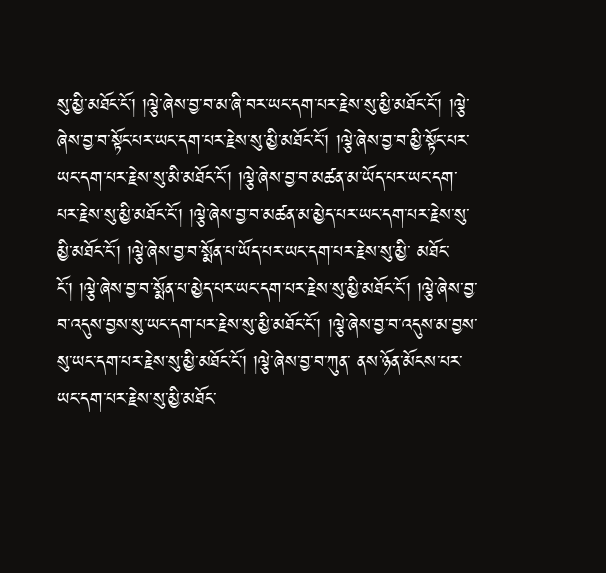སུ་མྱི་མཐོང་ངོ་། །ལྕེ་ཞེས་བྱ་བ་མ་ཞི་བར་ཡང་དག་པར་རྗེས་སུ་མྱི་མཐོང་ངོ་། །ལྕེ་ཞེས་བྱ་བ་སྟོང་པར་ཡང་དག་པར་རྗེས་སུ་མྱི་མཐོང་ངོ་། །ལྕེ་ཞེས་བྱ་བ་མྱི་སྟོང་པར་ ཡང་དག་པར་རྗེས་སུ་མི་མཐོང་ངོ་། །ལྕེ་ཞེས་བྱ་བ་མཚན་མ་ཡོད་པར་ཡང་དག་པར་རྗེས་སུ་མྱི་མཐོང་ངོ་། །ལྕེ་ཞེས་བྱ་བ་མཚན་མ་མྱེད་པར་ཡང་དག་པར་རྗེས་སུ་མྱི་མཐོང་ངོ་། །ལྕེ་ཞེས་བྱ་བ་སྨོན་པ་ཡོད་པར་ཡང་དག་པར་རྗེས་སུ་མྱི་ མཐོང་ངོ་། །ལྕེ་ཞེས་བྱ་བ་སྨོན་པ་མྱེད་པར་ཡང་དག་པར་རྗེས་སུ་མྱི་མཐོང་ངོ་། །ལྕེ་ཞེས་བྱ་བ་འདུས་བྱས་སུ་ཡང་དག་པར་རྗེས་སུ་མྱི་མཐོང་ངོ་། །ལྕེ་ཞེས་བྱ་བ་འདུས་མ་བྱས་སུ་ཡང་དག་པར་རྗེས་སུ་མྱི་མཐོང་ངོ་། །ལྕེ་ཞེས་བྱ་བ་ཀུན་ ནས་ཉོན་མོངས་པར་ཡང་དག་པར་རྗེས་སུ་མྱི་མཐོང་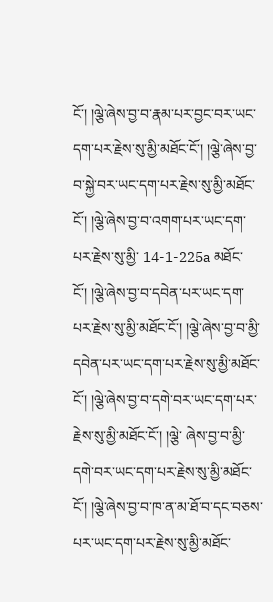ངོ་། །ལྕེ་ཞེས་བྱ་བ་རྣམ་པར་བྱང་བར་ཡང་དག་པར་རྗེས་སུ་མྱི་མཐོང་ངོ་། །ལྕེ་ཞེས་བྱ་བ་སྐྱེ་བར་ཡང་དག་པར་རྗེས་སུ་མྱི་མཐོང་ངོ་། །ལྕེ་ཞེས་བྱ་བ་འགག་པར་ཡང་དག་པར་རྗེས་སུ་མྱི་ 14-1-225a མཐོང་ངོ་། །ལྕེ་ཞེས་བྱ་བ་དབེན་པར་ཡང་དག་པར་རྗེས་སུ་མྱི་མཐོང་ངོ་། །ལྕེ་ཞེས་བྱ་བ་མྱི་དབེན་པར་ཡང་དག་པར་རྗེས་སུ་མྱི་མཐོང་ངོ་། །ལྕེ་ཞེས་བྱ་བ་དགེ་བར་ཡང་དག་པར་རྗེས་སུ་མྱི་མཐོང་ངོ་། །ལྕེ་ ཞེས་བྱ་བ་མྱི་དགེ་བར་ཡང་དག་པར་རྗེས་སུ་མྱི་མཐོང་ངོ་། །ལྕེ་ཞེས་བྱ་བ་ཁ་ན་མ་ཐོ་བ་དང་བཅས་པར་ཡང་དག་པར་རྗེས་སུ་མྱི་མཐོང་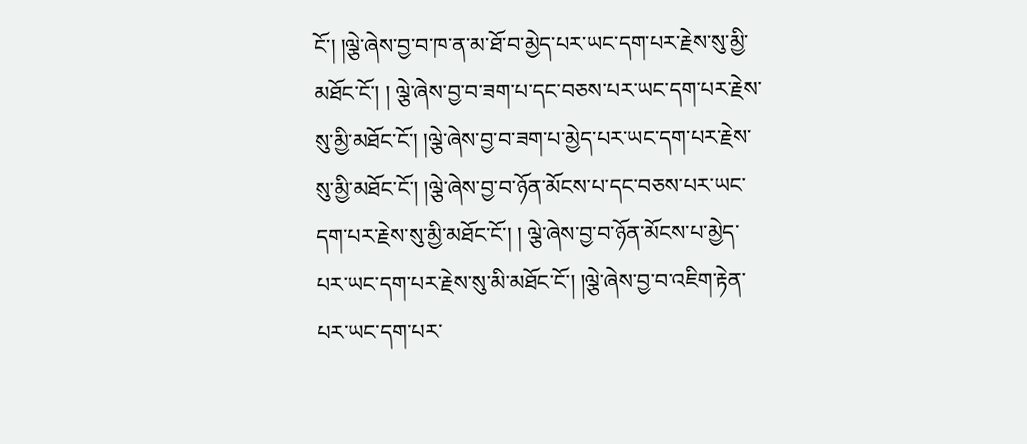ངོ་། །ལྕེ་ཞེས་བྱ་བ་ཁ་ན་མ་ཐོ་བ་མྱེད་པར་ཡང་དག་པར་རྗེས་སུ་མྱི་མཐོང་ངོ་། ། ལྕེ་ཞེས་བྱ་བ་ཟག་པ་དང་བཅས་པར་ཡང་དག་པར་རྗེས་སུ་མྱི་མཐོང་ངོ་། །ལྕེ་ཞེས་བྱ་བ་ཟག་པ་མྱེད་པར་ཡང་དག་པར་རྗེས་སུ་མྱི་མཐོང་ངོ་། །ལྕེ་ཞེས་བྱ་བ་ཉོན་མོངས་པ་དང་བཅས་པར་ཡང་དག་པར་རྗེས་སུ་མྱི་མཐོང་ངོ་། ། ལྕེ་ཞེས་བྱ་བ་ཉོན་མོངས་པ་མྱེད་པར་ཡང་དག་པར་རྗེས་སུ་མི་མཐོང་ངོ་། །ལྕེ་ཞེས་བྱ་བ་འཇིག་རྟེན་པར་ཡང་དག་པར་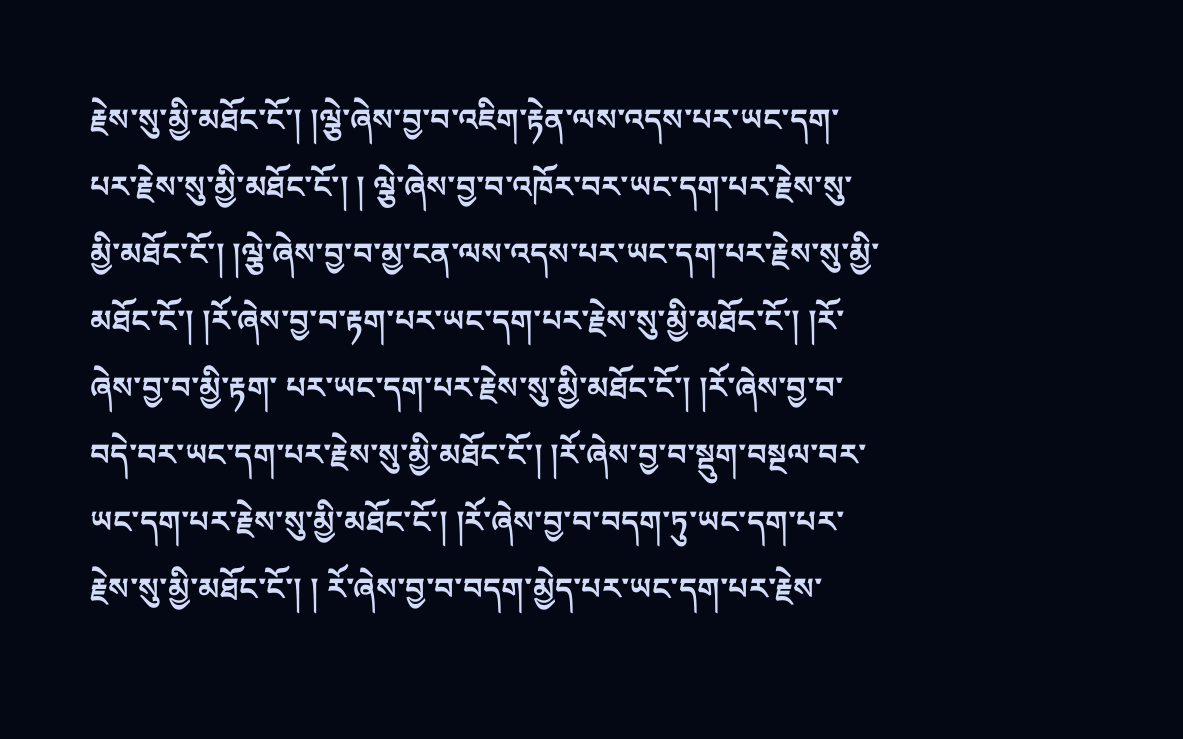རྗེས་སུ་མྱི་མཐོང་ངོ་། །ལྕེ་ཞེས་བྱ་བ་འཇིག་རྟེན་ལས་འདས་པར་ཡང་དག་པར་རྗེས་སུ་མྱི་མཐོང་ངོ་། ། ལྕེ་ཞེས་བྱ་བ་འཁོར་བར་ཡང་དག་པར་རྗེས་སུ་མྱི་མཐོང་ངོ་། །ལྕེ་ཞེས་བྱ་བ་མྱ་ངན་ལས་འདས་པར་ཡང་དག་པར་རྗེས་སུ་མྱི་མཐོང་ངོ་། །རོ་ཞེས་བྱ་བ་རྟག་པར་ཡང་དག་པར་རྗེས་སུ་མྱི་མཐོང་ངོ་། །རོ་ཞེས་བྱ་བ་མྱི་རྟག་ པར་ཡང་དག་པར་རྗེས་སུ་མྱི་མཐོང་ངོ་། །རོ་ཞེས་བྱ་བ་བདེ་བར་ཡང་དག་པར་རྗེས་སུ་མྱི་མཐོང་ངོ་། །རོ་ཞེས་བྱ་བ་སྡུག་བསྔལ་བར་ཡང་དག་པར་རྗེས་སུ་མྱི་མཐོང་ངོ་། །རོ་ཞེས་བྱ་བ་བདག་ཏུ་ཡང་དག་པར་རྗེས་སུ་མྱི་མཐོང་ངོ་། ། རོ་ཞེས་བྱ་བ་བདག་མྱེད་པར་ཡང་དག་པར་རྗེས་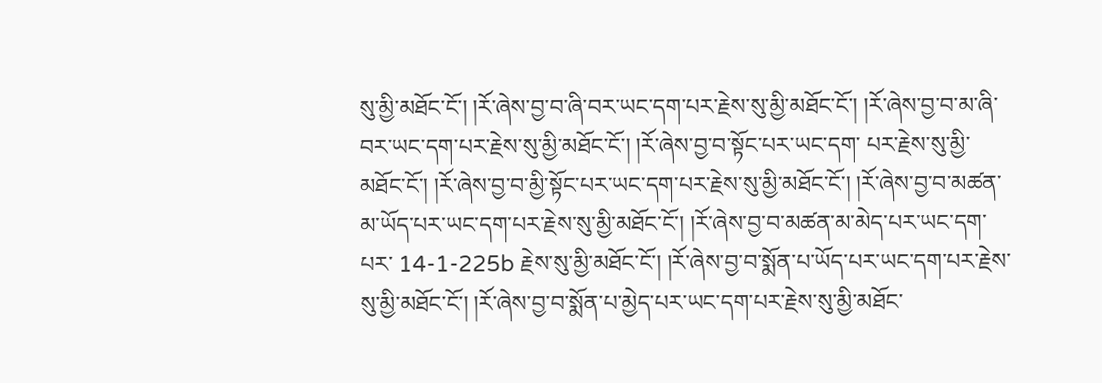སུ་མྱི་མཐོང་ངོ་། །རོ་ཞེས་བྱ་བ་ཞི་བར་ཡང་དག་པར་རྗེས་སུ་མྱི་མཐོང་ངོ་། །རོ་ཞེས་བྱ་བ་མ་ཞི་བར་ཡང་དག་པར་རྗེས་སུ་མྱི་མཐོང་ངོ་། །རོ་ཞེས་བྱ་བ་སྟོང་པར་ཡང་དག་ པར་རྗེས་སུ་མྱི་མཐོང་ངོ་། །རོ་ཞེས་བྱ་བ་མྱི་སྟོང་པར་ཡང་དག་པར་རྗེས་སུ་མྱི་མཐོང་ངོ་། །རོ་ཞེས་བྱ་བ་མཚན་མ་ཡོད་པར་ཡང་དག་པར་རྗེས་སུ་མྱི་མཐོང་ངོ་། །རོ་ཞེས་བྱ་བ་མཚན་མ་མེད་པར་ཡང་དག་པར་ 14-1-225b རྗེས་སུ་མྱི་མཐོང་ངོ་། །རོ་ཞེས་བྱ་བ་སྨོན་པ་ཡོད་པར་ཡང་དག་པར་རྗེས་སུ་མྱི་མཐོང་ངོ་། །རོ་ཞེས་བྱ་བ་སྨོན་པ་མྱེད་པར་ཡང་དག་པར་རྗེས་སུ་མྱི་མཐོང་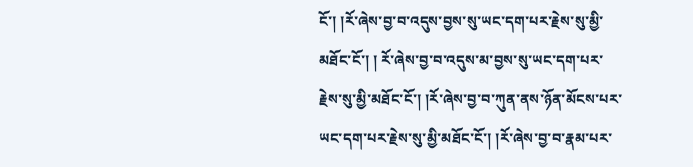ངོ་། །རོ་ཞེས་བྱ་བ་འདུས་བྱས་སུ་ཡང་དག་པར་རྗེས་སུ་མྱི་མཐོང་ངོ་། ། རོ་ཞེས་བྱ་བ་འདུས་མ་བྱས་སུ་ཡང་དག་པར་རྗེས་སུ་མྱི་མཐོང་ངོ་། །རོ་ཞེས་བྱ་བ་ཀུན་ནས་ཉོན་མོངས་པར་ཡང་དག་པར་རྗེས་སུ་མྱི་མཐོང་ངོ་། །རོ་ཞེས་བྱ་བ་རྣམ་པར་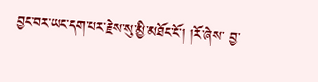བྱང་བར་ཡང་དག་པར་རྗེས་སུ་མྱི་མཐོང་ངོ་། །རོ་ཞེས་ བྱ་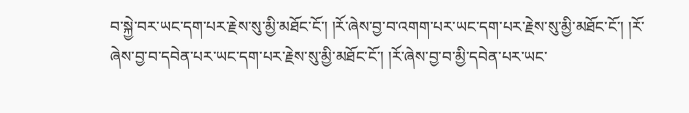བ་སྐྱེ་བར་ཡང་དག་པར་རྗེས་སུ་མྱི་མཐོང་ངོ་། །རོ་ཞེས་བྱ་བ་འགག་པར་ཡང་དག་པར་རྗེས་སུ་མྱི་མཐོང་ངོ་། །རོ་ཞེས་བྱ་བ་དབེན་པར་ཡང་དག་པར་རྗེས་སུ་མྱི་མཐོང་ངོ་། །རོ་ཞེས་བྱ་བ་མྱི་དབེན་པར་ཡང་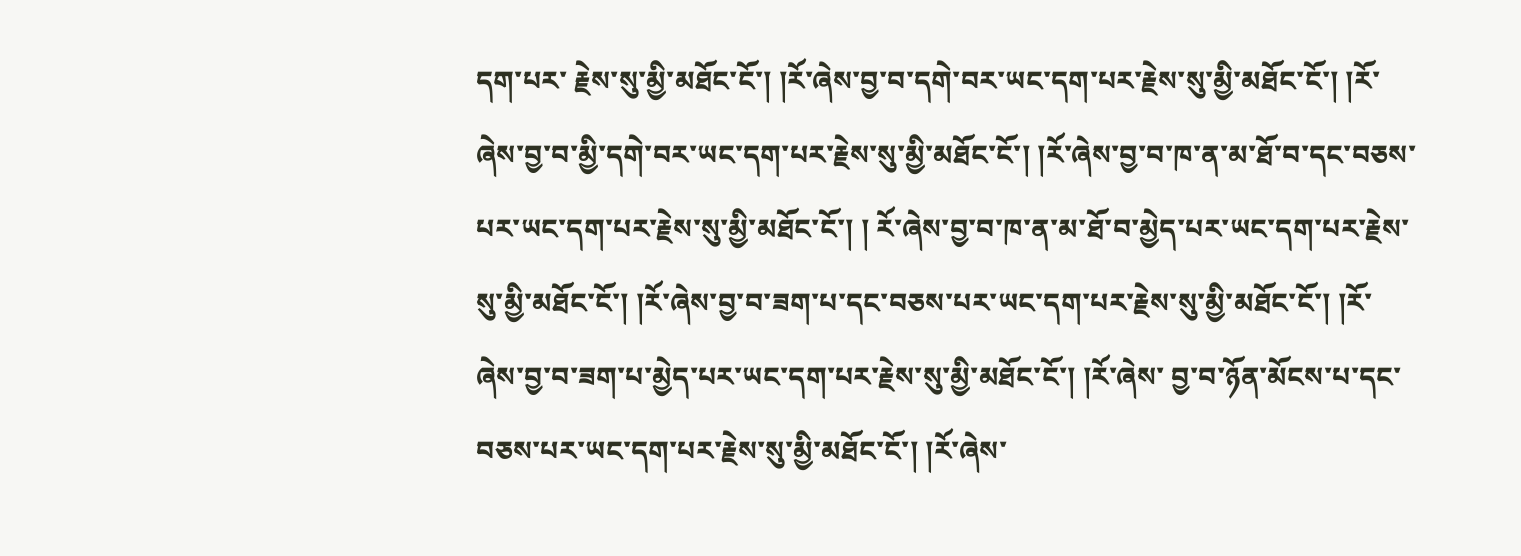དག་པར་ རྗེས་སུ་མྱི་མཐོང་ངོ་། །རོ་ཞེས་བྱ་བ་དགེ་བར་ཡང་དག་པར་རྗེས་སུ་མྱི་མཐོང་ངོ་། །རོ་ཞེས་བྱ་བ་མྱི་དགེ་བར་ཡང་དག་པར་རྗེས་སུ་མྱི་མཐོང་ངོ་། །རོ་ཞེས་བྱ་བ་ཁ་ན་མ་ཐོ་བ་དང་བཅས་པར་ཡང་དག་པར་རྗེས་སུ་མྱི་མཐོང་ངོ་། ། རོ་ཞེས་བྱ་བ་ཁ་ན་མ་ཐོ་བ་མྱེད་པར་ཡང་དག་པར་རྗེས་སུ་མྱི་མཐོང་ངོ་། །རོ་ཞེས་བྱ་བ་ཟག་པ་དང་བཅས་པར་ཡང་དག་པར་རྗེས་སུ་མྱི་མཐོང་ངོ་། །རོ་ཞེས་བྱ་བ་ཟག་པ་མྱེད་པར་ཡང་དག་པར་རྗེས་སུ་མྱི་མཐོང་ངོ་། །རོ་ཞེས་ བྱ་བ་ཉོན་མོངས་པ་དང་བཅས་པར་ཡང་དག་པར་རྗེས་སུ་མྱི་མཐོང་ངོ་། །རོ་ཞེས་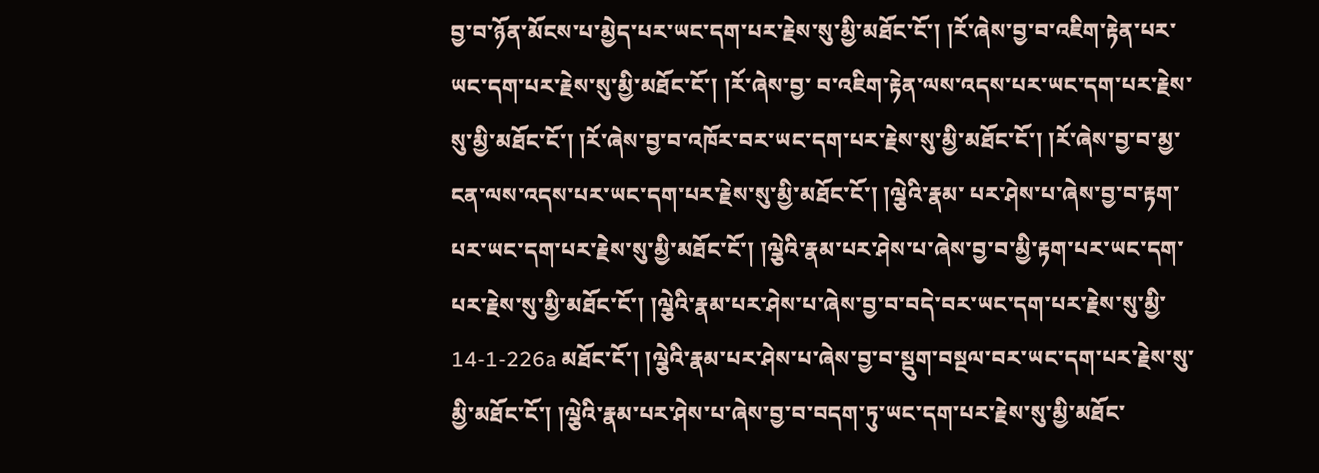བྱ་བ་ཉོན་མོངས་པ་མྱེད་པར་ཡང་དག་པར་རྗེས་སུ་མྱི་མཐོང་ངོ་། །རོ་ཞེས་བྱ་བ་འཇིག་རྟེན་པར་ཡང་དག་པར་རྗེས་སུ་མྱི་མཐོང་ངོ་། །རོ་ཞེས་བྱ་ བ་འཇིག་རྟེན་ལས་འདས་པར་ཡང་དག་པར་རྗེས་སུ་མྱི་མཐོང་ངོ་། །རོ་ཞེས་བྱ་བ་འཁོར་བར་ཡང་དག་པར་རྗེས་སུ་མྱི་མཐོང་ངོ་། །རོ་ཞེས་བྱ་བ་མྱ་ངན་ལས་འདས་པར་ཡང་དག་པར་རྗེས་སུ་མྱི་མཐོང་ངོ་། །ལྕེའི་རྣམ་ པར་ཤེས་པ་ཞེས་བྱ་བ་རྟག་པར་ཡང་དག་པར་རྗེས་སུ་མྱི་མཐོང་ངོ་། །ལྕེའི་རྣམ་པར་ཤེས་པ་ཞེས་བྱ་བ་མྱི་རྟག་པར་ཡང་དག་པར་རྗེས་སུ་མྱི་མཐོང་ངོ་། །ལྕེའི་རྣམ་པར་ཤེས་པ་ཞེས་བྱ་བ་བདེ་བར་ཡང་དག་པར་རྗེས་སུ་མྱི་ 14-1-226a མཐོང་ངོ་། །ལྕེའི་རྣམ་པར་ཤེས་པ་ཞེས་བྱ་བ་སྡུག་བསྔལ་བར་ཡང་དག་པར་རྗེས་སུ་མྱི་མཐོང་ངོ་། །ལྕེའི་རྣམ་པར་ཤེས་པ་ཞེས་བྱ་བ་བདག་ཏུ་ཡང་དག་པར་རྗེས་སུ་མྱི་མཐོང་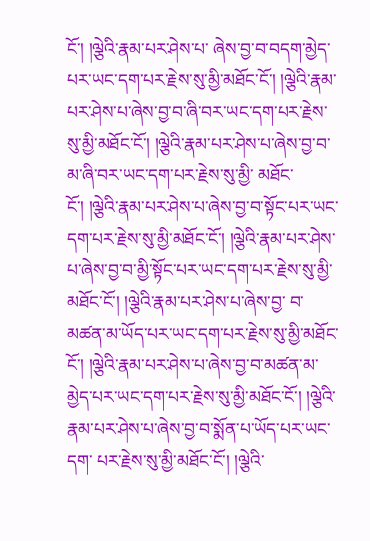ངོ་། །ལྕེའི་རྣམ་པར་ཤེས་པ་ ཞེས་བྱ་བ་བདག་མྱེད་པར་ཡང་དག་པར་རྗེས་སུ་མྱི་མཐོང་ངོ་། །ལྕེའི་རྣམ་པར་ཤེས་པ་ཞེས་བྱ་བ་ཞི་བར་ཡང་དག་པར་རྗེས་སུ་མྱི་མཐོང་ངོ་། །ལྕེའི་རྣམ་པར་ཤེས་པ་ཞེས་བྱ་བ་མ་ཞི་བར་ཡང་དག་པར་རྗེས་སུ་མྱི་ མཐོང་ངོ་། །ལྕེའི་རྣམ་པར་ཤེས་པ་ཞེས་བྱ་བ་སྟོང་པར་ཡང་དག་པར་རྗེས་སུ་མྱི་མཐོང་ངོ་། །ལྕེའི་རྣམ་པར་ཤེས་པ་ཞེས་བྱ་བ་མྱི་སྟོང་པར་ཡང་དག་པར་རྗེས་སུ་མྱི་མཐོང་ངོ་། །ལྕེའི་རྣམ་པར་ཤེས་པ་ཞེས་བྱ་ བ་མཚན་མ་ཡོད་པར་ཡང་དག་པར་རྗེས་སུ་མྱི་མཐོང་ངོ་། །ལྕེའི་རྣམ་པར་ཤེས་པ་ཞེས་བྱ་བ་མཚན་མ་མྱེད་པར་ཡང་དག་པར་རྗེས་སུ་མྱི་མཐོང་ངོ་། །ལྕེའི་རྣམ་པར་ཤེས་པ་ཞེས་བྱ་བ་སྨོན་པ་ཡོད་པར་ཡང་དག་ པར་རྗེས་སུ་མྱི་མཐོང་ངོ་། །ལྕེའི་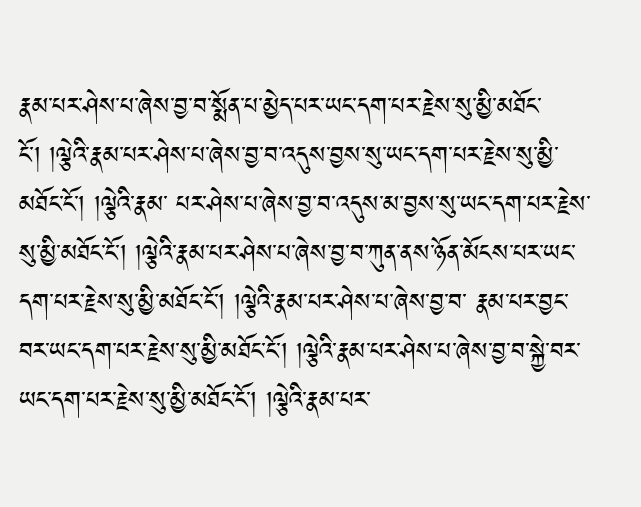རྣམ་པར་ཤེས་པ་ཞེས་བྱ་བ་སྨོན་པ་མྱེད་པར་ཡང་དག་པར་རྗེས་སུ་མྱི་མཐོང་ངོ་། །ལྕེའི་རྣམ་པར་ཤེས་པ་ཞེས་བྱ་བ་འདུས་བྱས་སུ་ཡང་དག་པར་རྗེས་སུ་མྱི་མཐོང་ངོ་། །ལྕེའི་རྣམ་ པར་ཤེས་པ་ཞེས་བྱ་བ་འདུས་མ་བྱས་སུ་ཡང་དག་པར་རྗེས་སུ་མྱི་མཐོང་ངོ་། །ལྕེའི་རྣམ་པར་ཤེས་པ་ཞེས་བྱ་བ་ཀུན་ནས་ཉོན་མོངས་པར་ཡང་དག་པར་རྗེས་སུ་མྱི་མཐོང་ངོ་། །ལྕེའི་རྣམ་པར་ཤེས་པ་ཞེས་བྱ་བ་ རྣམ་པར་བྱང་བར་ཡང་དག་པར་རྗེས་སུ་མྱི་མཐོང་ངོ་། །ལྕེའི་རྣམ་པར་ཤེས་པ་ཞེས་བྱ་བ་སྐྱེ་བར་ཡང་དག་པར་རྗེས་སུ་མྱི་མཐོང་ངོ་། །ལྕེའི་རྣམ་པར་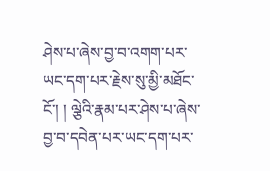ཤེས་པ་ཞེས་བྱ་བ་འགག་པར་ཡང་དག་པར་རྗེས་སུ་མྱི་མཐོང་ངོ་། ། ལྕེའི་རྣམ་པར་ཤེས་པ་ཞེས་བྱ་བ་དབེན་པར་ཡང་དག་པར་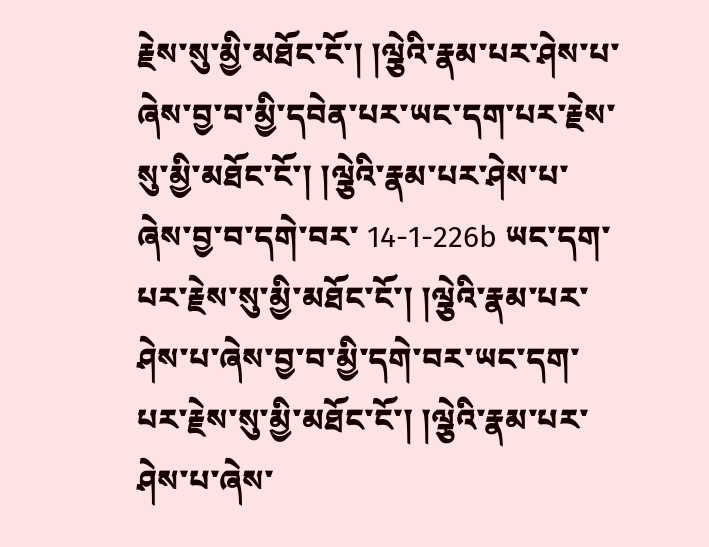རྗེས་སུ་མྱི་མཐོང་ངོ་། །ལྕེའི་རྣམ་པར་ཤེས་པ་ཞེས་བྱ་བ་མྱི་དབེན་པར་ཡང་དག་པར་རྗེས་སུ་མྱི་མཐོང་ངོ་། །ལྕེའི་རྣམ་པར་ཤེས་པ་ཞེས་བྱ་བ་དགེ་བར་ 14-1-226b ཡང་དག་པར་རྗེས་སུ་མྱི་མཐོང་ངོ་། །ལྕེའི་རྣམ་པར་ཤེས་པ་ཞེས་བྱ་བ་མྱི་དགེ་བར་ཡང་དག་པར་རྗེས་སུ་མྱི་མཐོང་ངོ་། །ལྕེའི་རྣམ་པར་ཤེས་པ་ཞེས་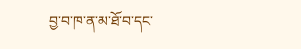བྱ་བ་ཁ་ན་མ་ཐོ་བ་དང་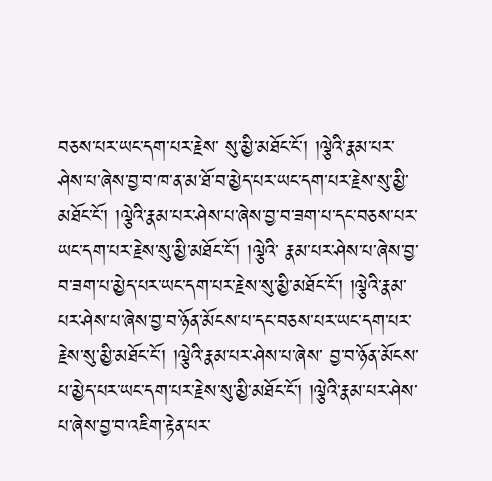བཅས་པར་ཡང་དག་པར་རྗེས་ སུ་མྱི་མཐོང་ངོ་། །ལྕེའི་རྣམ་པར་ཤེས་པ་ཞེས་བྱ་བ་ཁ་ན་མ་ཐོ་བ་མྱེད་པར་ཡང་དག་པར་རྗེས་སུ་མྱི་མཐོང་ངོ་། །ལྕེའི་རྣམ་པར་ཤེས་པ་ཞེས་བྱ་བ་ཟག་པ་དང་བཅས་པར་ཡང་དག་པར་རྗེས་སུ་མྱི་མཐོང་ངོ་། །ལྕེའི་ རྣམ་པར་ཤེས་པ་ཞེས་བྱ་བ་ཟག་པ་མྱེད་པར་ཡང་དག་པར་རྗེས་སུ་མྱི་མཐོང་ངོ་། །ལྕེའི་རྣམ་པར་ཤེས་པ་ཞེས་བྱ་བ་ཉོན་མོངས་པ་དང་བཅས་པར་ཡང་དག་པར་རྗེས་སུ་མྱི་མཐོང་ངོ་། །ལྕེའི་རྣམ་པར་ཤེས་པ་ཞེས་ བྱ་བ་ཉོན་མོངས་པ་མྱེད་པར་ཡང་དག་པར་རྗེས་སུ་མྱི་མཐོང་ངོ་། །ལྕེའི་རྣམ་པར་ཤེས་པ་ཞེས་བྱ་བ་འཇིག་རྟེན་པར་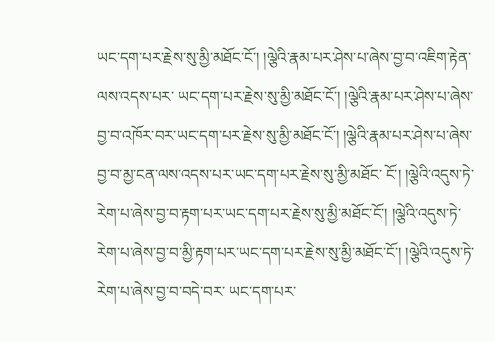ཡང་དག་པར་རྗེས་སུ་མྱི་མཐོང་ངོ་། །ལྕེའི་རྣམ་པར་ཤེས་པ་ཞེས་བྱ་བ་འཇིག་རྟེན་ལས་འདས་པར་ ཡང་དག་པར་རྗེས་སུ་མྱི་མཐོང་ངོ་། །ལྕེའི་རྣམ་པར་ཤེས་པ་ཞེས་བྱ་བ་འཁོར་བར་ཡང་དག་པར་རྗེས་སུ་མྱི་མཐོང་ངོ་། །ལྕེའི་རྣམ་པར་ཤེས་པ་ཞེས་བྱ་བ་མྱ་ངན་ལས་འདས་པར་ཡང་དག་པར་རྗེས་སུ་མྱི་མཐོང་ ངོ་། །ལྕེའི་འདུས་ཏེ་རེག་པ་ཞེས་བྱ་བ་རྟག་པར་ཡང་དག་པར་རྗེས་སུ་མྱི་མཐོང་ངོ་། །ལྕེའི་འདུས་ཏེ་རེག་པ་ཞེས་བྱ་བ་མྱི་རྟག་པར་ཡང་དག་པར་རྗེས་སུ་མྱི་མཐོང་ངོ་། །ལྕེའི་འདུས་ཏེ་རེག་པ་ཞེས་བྱ་བ་བདེ་བར་ ཡང་དག་པར་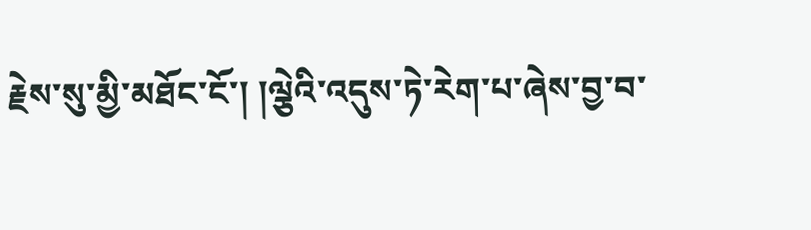རྗེས་སུ་མྱི་མཐོང་ངོ་། །ལྕེའི་འདུས་ཏེ་རེག་པ་ཞེས་བྱ་བ་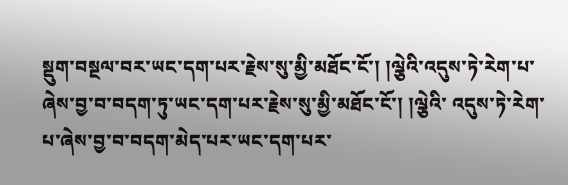སྡུག་བསྔལ་བར་ཡང་དག་པར་རྗེས་སུ་མྱི་མཐོང་ངོ་། །ལྕེའི་འདུས་ཏེ་རེག་པ་ཞེས་བྱ་བ་བདག་ཏུ་ཡང་དག་པར་རྗེས་སུ་མྱི་མཐོང་ངོ་། །ལྕེའི་ འདུས་ཏེ་རེག་པ་ཞེས་བྱ་བ་བདག་མེད་པར་ཡང་དག་པར་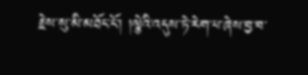རྗེས་སུ་མི་མཐོང་ངོ་། །ལྕེའི་འདུས་ཏེ་རེག་པ་ཞེས་བྱ་བ་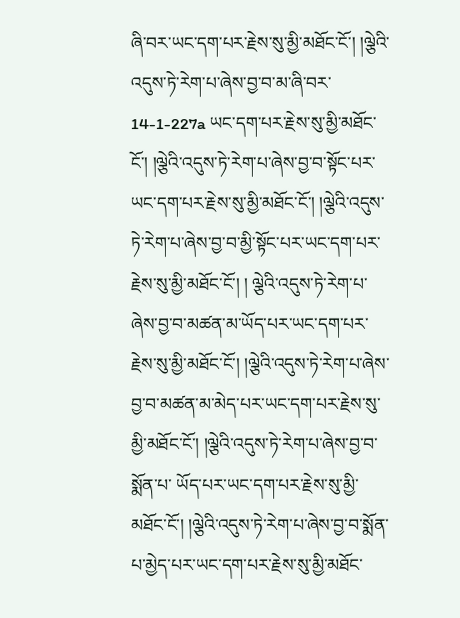ཞི་བར་ཡང་དག་པར་རྗེས་སུ་མྱི་མཐོང་ངོ་། །ལྕེའི་འདུས་ཏེ་རེག་པ་ཞེས་བྱ་བ་མ་ཞི་བར་ 14-1-227a ཡང་དག་པར་རྗེས་སུ་མྱི་མཐོང་ངོ་། །ལྕེའི་འདུས་ཏེ་རེག་པ་ཞེས་བྱ་བ་སྟོང་པར་ཡང་དག་པར་རྗེས་སུ་མྱི་མཐོང་ངོ་། །ལྕེའི་འདུས་ཏེ་རེག་པ་ཞེས་བྱ་བ་མྱི་སྟོང་པར་ཡང་དག་པར་རྗེས་སུ་མྱི་མཐོང་ངོ་། ། ལྕེའི་འདུས་ཏེ་རེག་པ་ཞེས་བྱ་བ་མཚན་མ་ཡོད་པར་ཡང་དག་པར་རྗེས་སུ་མྱི་མཐོང་ངོ་། །ལྕེའི་འདུས་ཏེ་རེག་པ་ཞེས་བྱ་བ་མཚན་མ་མེད་པར་ཡང་དག་པར་རྗེས་སུ་མྱི་མཐོང་ངོ་། །ལྕེའི་འདུས་ཏེ་རེག་པ་ཞེས་བྱ་བ་སྨོན་པ་ ཡོད་པར་ཡང་དག་པར་རྗེས་སུ་མྱི་མཐོང་ངོ་། །ལྕེའི་འདུས་ཏེ་རེག་པ་ཞེས་བྱ་བ་སྨོན་པ་མྱེད་པར་ཡང་དག་པར་རྗེས་སུ་མྱི་མཐོང་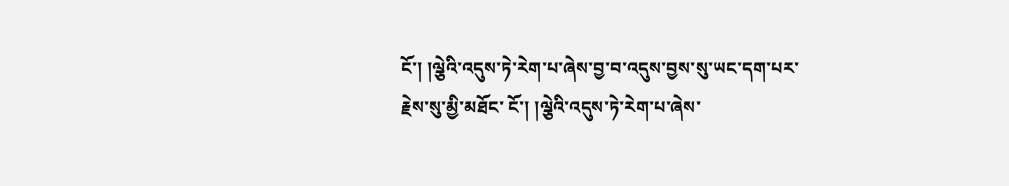ངོ་། །ལྕེའི་འདུས་ཏེ་རེག་པ་ཞེས་བྱ་བ་འདུས་བྱས་སུ་ཡང་དག་པར་རྗེས་སུ་མྱི་མཐོང་ ངོ་། །ལྕེའི་འདུས་ཏེ་རེག་པ་ཞེས་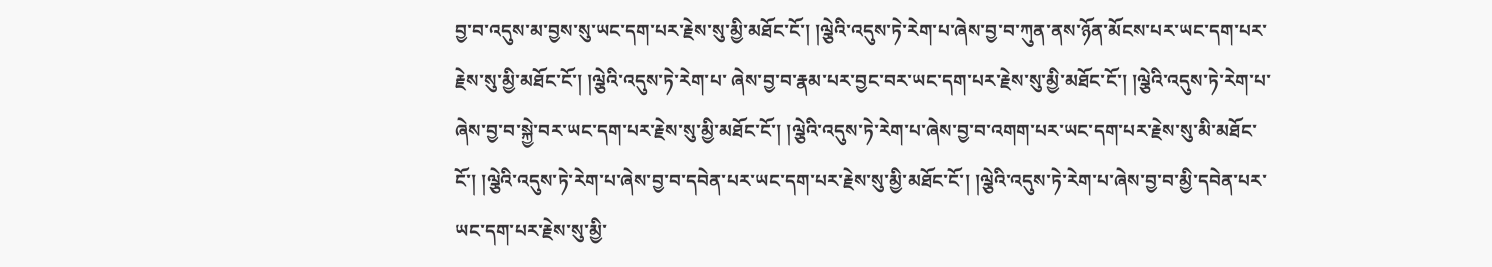བྱ་བ་འདུས་མ་བྱས་སུ་ཡང་དག་པར་རྗེས་སུ་མྱི་མཐོང་ངོ་། །ལྕེའི་འདུས་ཏེ་རེག་པ་ཞེས་བྱ་བ་ཀུན་ནས་ཉོན་མོངས་པར་ཡང་དག་པར་རྗེས་སུ་མྱི་མཐོང་ངོ་། །ལྕེའི་འདུས་ཏེ་རེག་པ་ ཞེས་བྱ་བ་རྣམ་པར་བྱང་བར་ཡང་དག་པར་རྗེས་སུ་མྱི་མཐོང་ངོ་། །ལྕེའི་འདུས་ཏེ་རེག་པ་ཞེས་བྱ་བ་སྐྱེ་བར་ཡང་དག་པར་རྗེས་སུ་མྱི་མཐོང་ངོ་། །ལྕེའི་འདུས་ཏེ་རེག་པ་ཞེས་བྱ་བ་འགག་པར་ཡང་དག་པར་རྗེས་སུ་མི་མཐོང་ ངོ་། །ལྕེའི་འདུས་ཏེ་རེག་པ་ཞེས་བྱ་བ་དབེན་པར་ཡང་དག་པར་རྗེས་སུ་མྱི་མཐོང་ངོ་། །ལྕེའི་འདུས་ཏེ་རེག་པ་ཞེས་བྱ་བ་མྱི་དབེན་པར་ཡང་དག་པར་རྗེས་སུ་མྱི་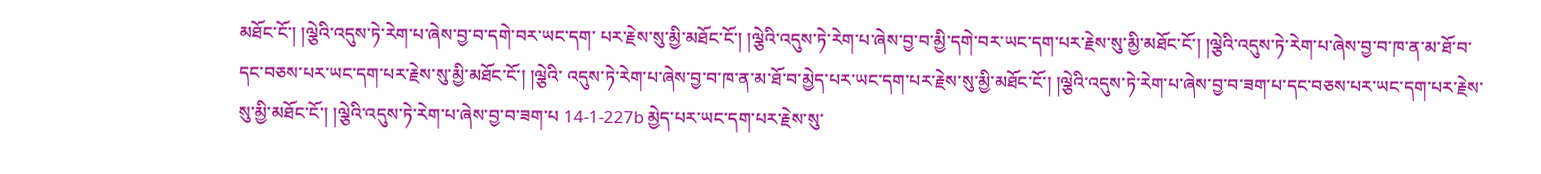མཐོང་ངོ་། །ལྕེའི་འདུས་ཏེ་རེག་པ་ཞེས་བྱ་བ་དགེ་བར་ཡང་དག་ པར་རྗེས་སུ་མྱི་མཐོང་ངོ་། །ལྕེའི་འདུས་ཏེ་རེག་པ་ཞེས་བྱ་བ་མྱི་དགེ་བར་ཡང་དག་པར་རྗེས་སུ་མྱི་མཐོང་ངོ་། །ལྕེའི་འདུས་ཏེ་རེག་པ་ཞེས་བྱ་བ་ཁ་ན་མ་ཐོ་བ་དང་བཅས་པར་ཡང་དག་པར་རྗེས་སུ་མྱི་མཐོང་ངོ་། །ལྕེའི་ འདུས་ཏེ་རེག་པ་ཞེས་བྱ་བ་ཁ་ན་མ་ཐོ་བ་མྱེད་པར་ཡང་དག་པར་རྗེས་སུ་མྱི་མཐོང་ངོ་། །ལྕེའི་འདུས་ཏེ་རེག་པ་ཞེས་བྱ་བ་ཟག་པ་དང་བཅས་པར་ཡང་དག་པར་རྗེས་སུ་མྱི་མཐོང་ངོ་། །ལྕེའི་འདུས་ཏེ་རེག་པ་ཞེས་བྱ་བ་ཟག་པ 14-1-227b མྱེད་པར་ཡང་དག་པར་རྗེས་སུ་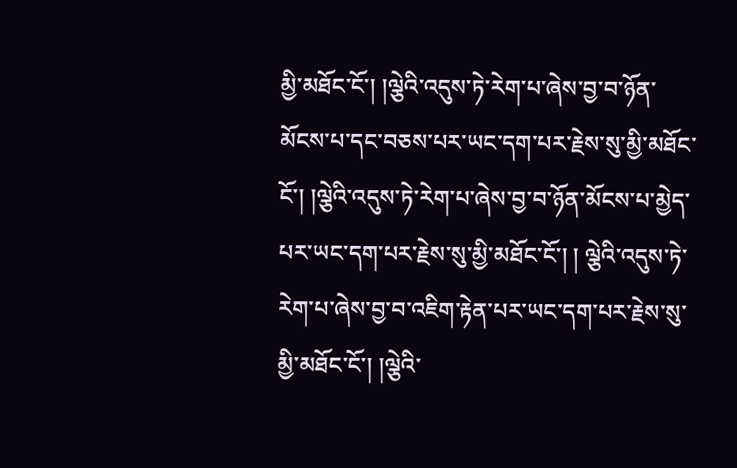མྱི་མཐོང་ངོ་། །ལྕེའི་འདུས་ཏེ་རེག་པ་ཞེས་བྱ་བ་ཉོན་མོངས་པ་དང་བཅས་པར་ཡང་དག་པར་རྗེས་སུ་མྱི་མཐོང་ངོ་། །ལྕེའི་འདུས་ཏེ་རེག་པ་ཞེས་བྱ་བ་ཉོན་མོངས་པ་མྱེད་པར་ཡང་དག་པར་རྗེས་སུ་མྱི་མཐོང་ངོ་། ། ལྕེའི་འདུས་ཏེ་རེག་པ་ཞེས་བྱ་བ་འཇིག་རྟེན་པར་ཡང་དག་པར་རྗེས་སུ་མྱི་མཐོང་ངོ་། །ལྕེའི་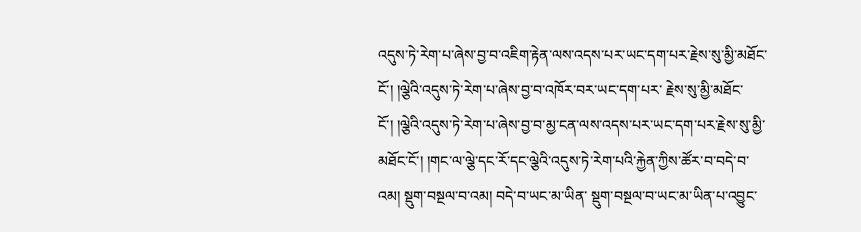འདུས་ཏེ་རེག་པ་ཞེས་བྱ་བ་འཇིག་རྟེན་ལས་འདས་པར་ཡང་དག་པར་རྗེས་སུ་མྱི་མཐོང་ངོ་། །ལྕེའི་འདུས་ཏེ་རེག་པ་ཞེས་བྱ་བ་འཁོར་བར་ཡང་དག་པར་ རྗེས་སུ་མྱི་མཐོང་ངོ་། །ལྕེའི་འདུས་ཏེ་རེག་པ་ཞེས་བྱ་བ་མྱ་ངན་ལས་འདས་པར་ཡང་དག་པར་རྗེས་སུ་མྱི་མཐོང་ངོ་། །གང་ལ་ལྕེ་དང་རོ་དང་ལྕེའི་འདུས་ཏེ་རེག་པའི་རྐྱེན་ཀྱིས་ཚོར་བ་བདེ་བ་འམ། སྡུག་བསྔལ་བ་འམ། བདེ་བ་ཡང་མ་ཡིན་ སྡུག་བསྔལ་བ་ཡང་མ་ཡིན་པ་འབྱུང་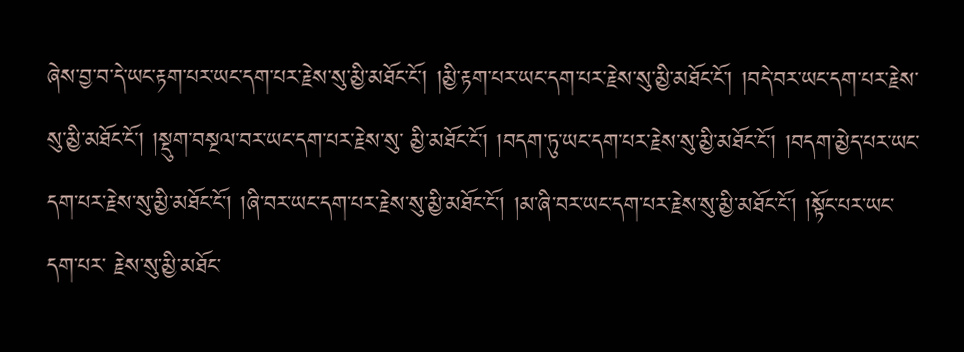ཞེས་བྱ་བ་དེ་ཡང་རྟག་པར་ཡང་དག་པར་རྗེས་སུ་མྱི་མཐོང་ངོ་། །མྱི་རྟག་པར་ཡང་དག་པར་རྗེས་སུ་མྱི་མཐོང་ངོ་། །བདེ་བར་ཡང་དག་པར་རྗེས་སུ་མྱི་མཐོང་ངོ་། །སྡུག་བསྔལ་བར་ཡང་དག་པར་རྗེས་སུ་ མྱི་མཐོང་ངོ་། །བདག་ཏུ་ཡང་དག་པར་རྗེས་སུ་མྱི་མཐོང་ངོ་། །བདག་མྱེད་པར་ཡང་དག་པར་རྗེས་སུ་མྱི་མཐོང་ངོ་། །ཞི་བར་ཡང་དག་པར་རྗེས་སུ་མྱི་མཐོང་ངོ་། །མ་ཞི་བར་ཡང་དག་པར་རྗེས་སུ་མྱི་མཐོང་ངོ་། །སྟོང་པར་ཡང་དག་པར་ རྗེས་སུ་མྱི་མཐོང་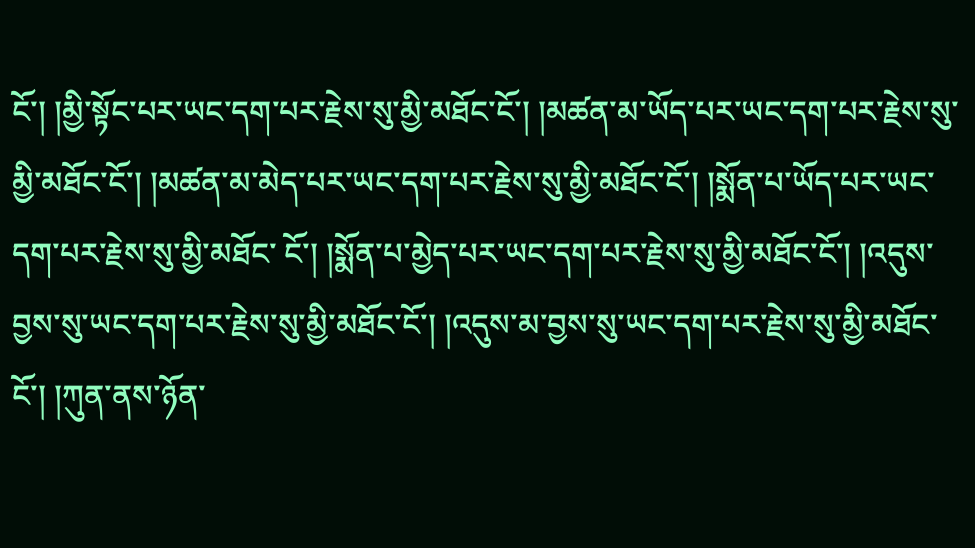ངོ་། །མྱི་སྟོང་པར་ཡང་དག་པར་རྗེས་སུ་མྱི་མཐོང་ངོ་། །མཚན་མ་ཡོད་པར་ཡང་དག་པར་རྗེས་སུ་མྱི་མཐོང་ངོ་། །མཚན་མ་མེད་པར་ཡང་དག་པར་རྗེས་སུ་མྱི་མཐོང་ངོ་། །སྨོན་པ་ཡོད་པར་ཡང་དག་པར་རྗེས་སུ་མྱི་མཐོང་ ངོ་། །སྨོན་པ་མྱེད་པར་ཡང་དག་པར་རྗེས་སུ་མྱི་མཐོང་ངོ་། །འདུས་བྱས་སུ་ཡང་དག་པར་རྗེས་སུ་མྱི་མཐོང་ངོ་། །འདུས་མ་བྱས་སུ་ཡང་དག་པར་རྗེས་སུ་མྱི་མཐོང་ངོ་། །ཀུན་ནས་ཉོན་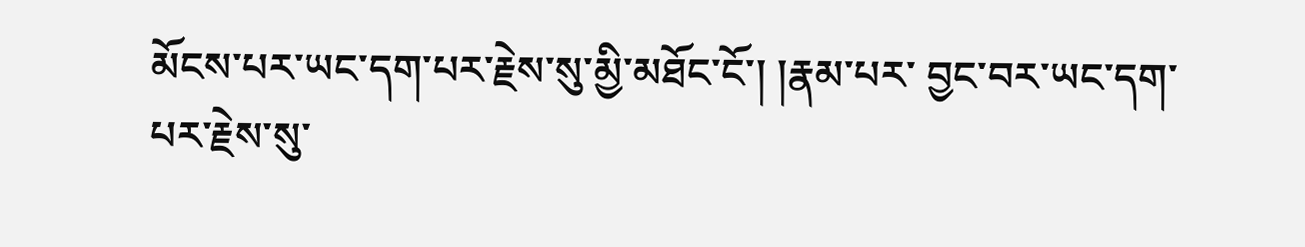མོངས་པར་ཡང་དག་པར་རྗེས་སུ་མྱི་མཐོང་ངོ་། །རྣམ་པར་ བྱང་བར་ཡང་དག་པར་རྗེས་སུ་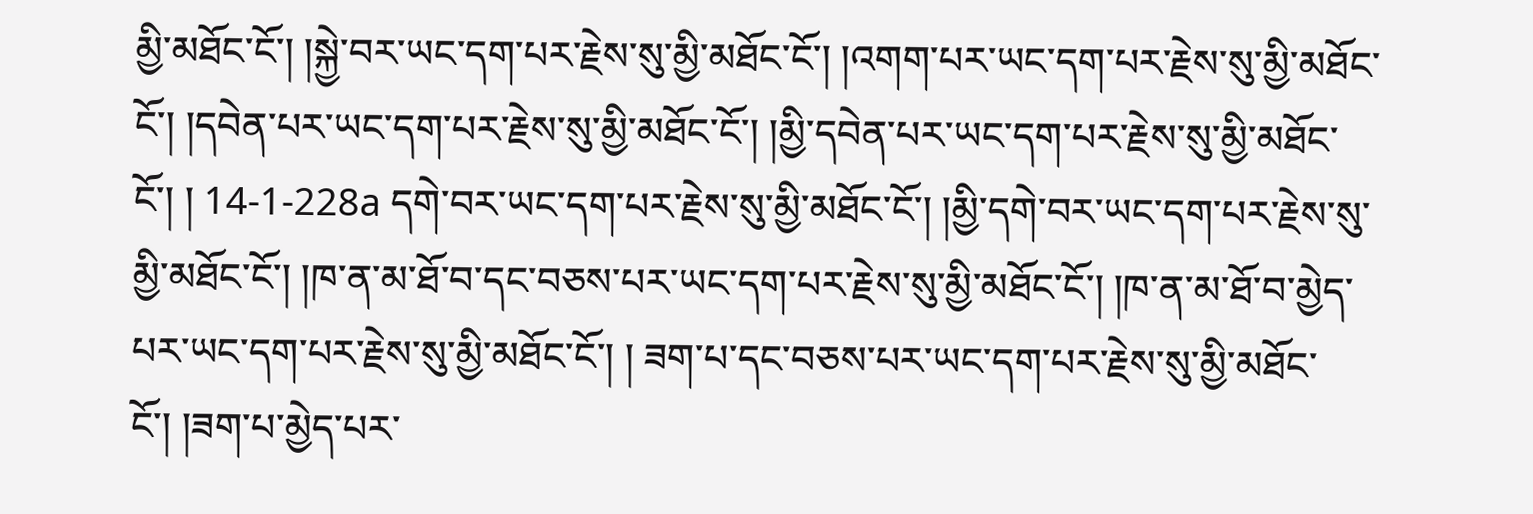མྱི་མཐོང་ངོ་། །སྐྱེ་བར་ཡང་དག་པར་རྗེས་སུ་མྱི་མཐོང་ངོ་། །འགག་པར་ཡང་དག་པར་རྗེས་སུ་མྱི་མཐོང་ངོ་། །དབེན་པར་ཡང་དག་པར་རྗེས་སུ་མྱི་མཐོང་ངོ་། །མྱི་དབེན་པར་ཡང་དག་པར་རྗེས་སུ་མྱི་མཐོང་ངོ་། ། 14-1-228a དགེ་བར་ཡང་དག་པར་རྗེས་སུ་མྱི་མཐོང་ངོ་། །མྱི་དགེ་བར་ཡང་དག་པར་རྗེས་སུ་མྱི་མཐོང་ངོ་། །ཁ་ན་མ་ཐོ་བ་དང་བཅས་པར་ཡང་དག་པར་རྗེས་སུ་མྱི་མཐོང་ངོ་། །ཁ་ན་མ་ཐོ་བ་མྱེད་པར་ཡང་དག་པར་རྗེས་སུ་མྱི་མཐོང་ངོ་། ། ཟག་པ་དང་བཅས་པར་ཡང་དག་པར་རྗེས་སུ་མྱི་མཐོང་ངོ་། །ཟག་པ་མྱེད་པར་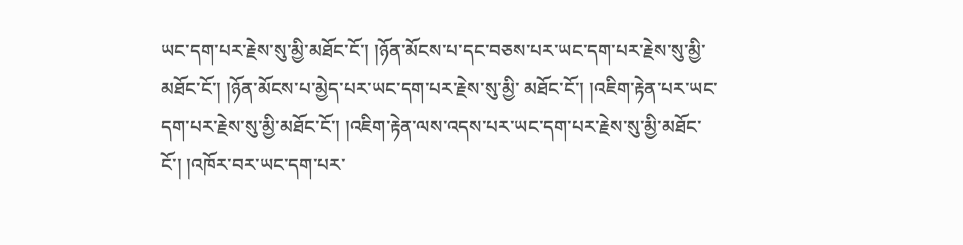ཡང་དག་པར་རྗེས་སུ་མྱི་མཐོང་ངོ་། །ཉོན་མོངས་པ་དང་བཅས་པར་ཡང་དག་པར་རྗེས་སུ་མྱི་མཐོང་ངོ་། །ཉོན་མོངས་པ་མྱེད་པར་ཡང་དག་པར་རྗེས་སུ་མྱི་ མཐོང་ངོ་། །འཇིག་རྟེན་པར་ཡང་དག་པར་རྗེས་སུ་མྱི་མཐོང་ངོ་། །འཇིག་རྟེན་ལས་འདས་པར་ཡང་དག་པར་རྗེས་སུ་མྱི་མཐོང་ངོ་། །འཁོར་བར་ཡང་དག་པར་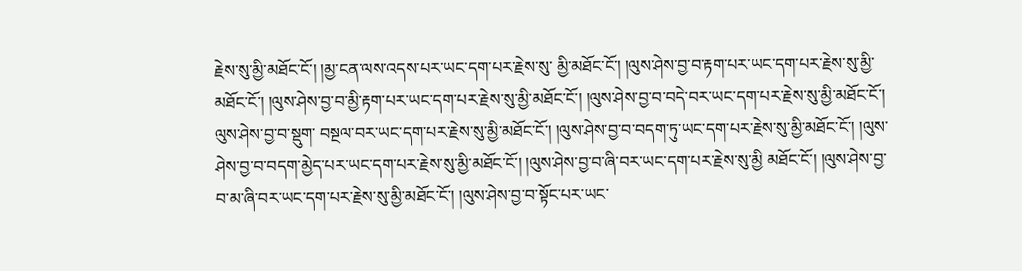རྗེས་སུ་མྱི་མཐོང་ངོ་། །མྱ་ངན་ལས་འདས་པར་ཡང་དག་པར་རྗེས་སུ་ མྱི་མཐོང་ངོ་། །ལུས་ཤེས་བྱ་བ་རྟག་པར་ཡང་དག་པར་རྗེས་སུ་མྱི་མཐོང་ངོ་། །ལུས་ཤེས་བྱ་བ་མྱི་རྟག་པར་ཡང་དག་པར་རྗེས་སུ་མྱི་མཐོང་ངོ་། །ལུས་ཤེས་བྱ་བ་བདེ་བར་ཡང་དག་པར་རྗེས་སུ་མྱི་མཐོང་ངོ་། ལུས་ཤེས་བྱ་བ་སྡུག་ བསྔལ་བར་ཡང་དག་པར་རྗེས་སུ་མྱི་མཐོང་ངོ་། །ལུས་ཤེས་བྱ་བ་བདག་ཏུ་ཡང་དག་པར་རྗེས་སུ་མྱི་མཐོང་ངོ་། །ལུས་ཤེས་བྱ་བ་བདག་མྱེད་པར་ཡང་དག་པར་རྗེས་སུ་མྱི་མཐོང་ངོ་། །ལུས་ཤེས་བྱ་བ་ཞི་བར་ཡང་དག་པར་རྗེས་སུ་མྱི མཐོང་ངོ་། །ལུས་ཤེས་བྱ་བ་མ་ཞི་བར་ཡང་དག་པར་རྗེས་སུ་མྱི་མཐོང་ངོ་། །ལུས་ཤེས་བྱ་བ་སྟོང་པར་ཡང་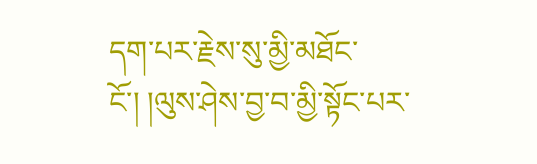དག་པར་རྗེས་སུ་མྱི་མཐོང་ངོ་། །ལུས་ཤེས་བྱ་བ་མྱི་སྟོང་པར་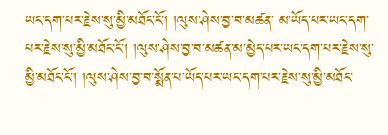ཡང་དག་པར་རྗེས་སུ་མྱི་མཐོང་ངོ་། །ལུས་ཤེས་བྱ་བ་མཚན་ མ་ཡོད་པར་ཡང་དག་པར་རྗེས་སུ་མྱི་མཐོང་ངོ་། །ལུས་ཤེས་བྱ་བ་མཚན་མ་མྱེད་པར་ཡང་དག་པར་རྗེས་སུ་མྱི་མཐོང་ངོ་། །ལུས་ཤེས་བྱ་བ་སྨོན་པ་ཡོད་པར་ཡང་དག་པར་རྗེས་སུ་མྱི་མཐོང་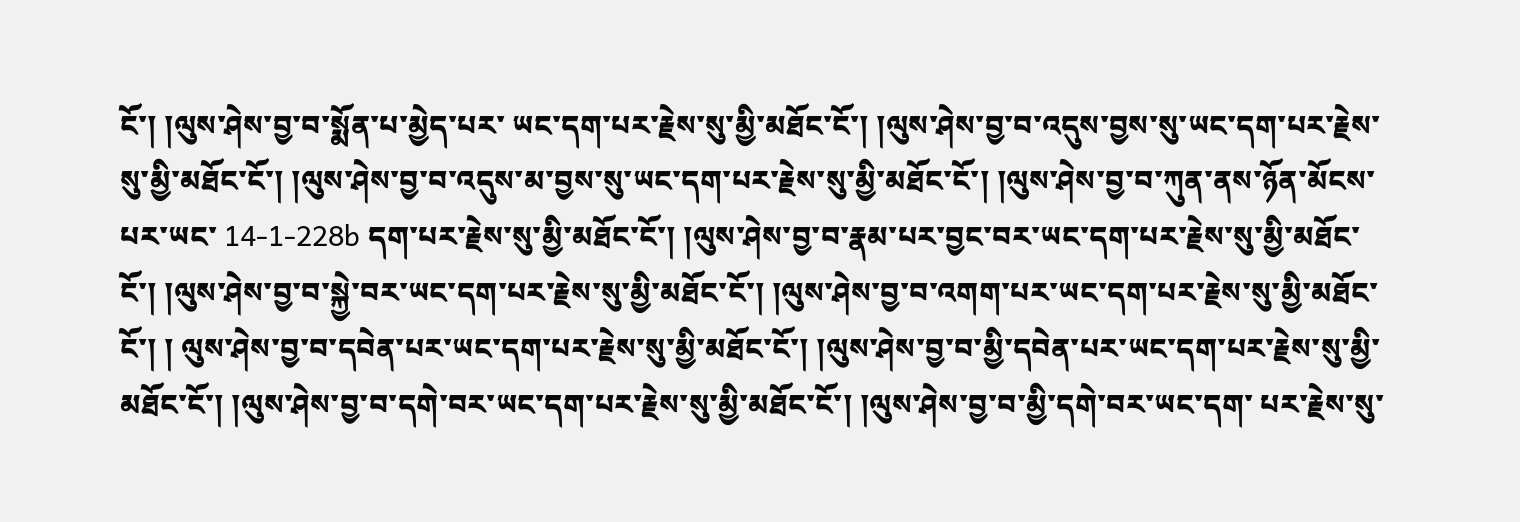ངོ་། །ལུས་ཤེས་བྱ་བ་སྨོན་པ་མྱེད་པར་ ཡང་དག་པར་རྗེས་སུ་མྱི་མཐོང་ངོ་། །ལུས་ཤེས་བྱ་བ་འདུས་བྱས་སུ་ཡང་དག་པར་རྗེས་སུ་མྱི་མཐོང་ངོ་། །ལུས་ཤེས་བྱ་བ་འདུས་མ་བྱས་སུ་ཡང་དག་པར་རྗེས་སུ་མྱི་མཐོང་ངོ་། །ལུས་ཤེས་བྱ་བ་ཀུན་ནས་ཉོན་མོངས་པར་ཡང་ 14-1-228b དག་པར་རྗེས་སུ་མྱི་མཐོང་ངོ་། །ལུས་ཤེས་བྱ་བ་རྣམ་པར་བྱང་བར་ཡང་དག་པར་རྗེས་སུ་མྱི་མཐོང་ངོ་། །ལུས་ཤེས་བྱ་བ་སྐྱེ་བར་ཡང་དག་པར་རྗེས་སུ་མྱི་མཐོང་ངོ་། །ལུས་ཤེས་བྱ་བ་འགག་པར་ཡང་དག་པར་རྗེས་སུ་མྱི་མཐོང་ངོ་། ། ལུས་ཤེས་བྱ་བ་དབེན་པར་ཡང་དག་པར་རྗེས་སུ་མྱི་མཐོང་ངོ་། །ལུས་ཤེས་བྱ་བ་མྱི་དབེན་པར་ཡང་དག་པར་རྗེས་སུ་མྱི་མཐོང་ངོ་། །ལུས་ཤེས་བྱ་བ་དགེ་བར་ཡང་དག་པར་རྗེས་སུ་མྱི་མཐོང་ངོ་། །ལུས་ཤེས་བྱ་བ་མྱི་དགེ་བར་ཡང་དག་ པར་རྗེས་སུ་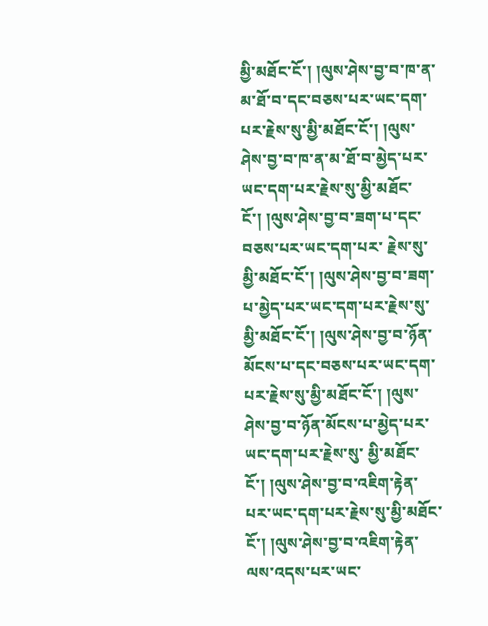མྱི་མཐོང་ངོ་། །ལུས་ཤེས་བྱ་བ་ཁ་ན་མ་ཐོ་བ་དང་བཅས་པར་ཡང་དག་པར་རྗེས་སུ་མྱི་མཐོང་ངོ་། །ལུས་ཤེས་བྱ་བ་ཁ་ན་མ་ཐོ་བ་མྱེད་པར་ཡང་དག་པར་རྗེས་སུ་མྱི་མཐོང་ངོ་། །ལུས་ཤེས་བྱ་བ་ཟག་པ་དང་བཅས་པར་ཡང་དག་པར་ རྗེས་སུ་མྱི་མཐོང་ངོ་། །ལུས་ཤེས་བྱ་བ་ཟག་པ་མྱེད་པར་ཡང་དག་པར་རྗེས་སུ་མྱི་མཐོང་ངོ་། །ལུས་ཤེས་བྱ་བ་ཉོན་མོངས་པ་དང་བཅས་པར་ཡང་དག་པར་རྗེས་སུ་མྱི་མཐོང་ངོ་། །ལུས་ཤེས་བྱ་བ་ཉོན་མོངས་པ་མྱེད་པར་ཡང་དག་པར་རྗེས་སུ་ མྱི་མཐོང་ངོ་། །ལུས་ཤེས་བྱ་བ་འཇིག་རྟེན་པར་ཡང་དག་པར་རྗེས་སུ་མྱི་མཐོང་ངོ་། །ལུས་ཤེས་བྱ་བ་འཇིག་རྟེན་ལས་འདས་པར་ཡང་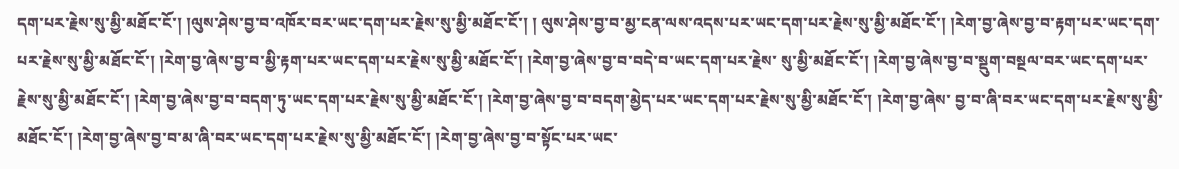དག་པར་རྗེས་སུ་མྱི་མཐོང་ངོ་། །ལུས་ཤེས་བྱ་བ་འཁོར་བར་ཡང་དག་པར་རྗེས་སུ་མྱི་མཐོང་ངོ་། ། ལུས་ཤེས་བྱ་བ་མྱ་ངན་ལས་འདས་པར་ཡང་དག་པར་རྗེས་སུ་མྱི་མཐོང་ངོ་། །རེག་བྱ་ཞེས་བྱ་བ་རྟག་པར་ཡང་དག་པར་རྗེས་སུ་མྱི་མཐོང་ངོ་། །རེག་བྱ་ཞེས་བྱ་བ་མྱི་རྟག་པར་ཡང་དག་པར་རྗེས་སུ་མྱི་མཐོང་ངོ་། །རེག་བྱ་ཞེས་བྱ་བ་བདེ་བ་ཡང་དག་པར་རྗེས་ སུ་མྱི་མཐོང་ངོ་། །རེག་བྱ་ཞེས་བྱ་བ་སྡུག་བསྔལ་བར་ཡང་དག་པར་རྗེས་སུ་མྱི་མཐོང་ངོ་། །རེག་བྱ་ཞེས་བྱ་བ་བདག་ཏུ་ཡང་དག་པར་རྗེས་སུ་མྱི་མཐོང་ངོ་། །རེག་བྱ་ཞེས་བྱ་བ་བདག་མྱེད་པར་ཡང་དག་པར་རྗེས་སུ་མྱི་མཐོང་ངོ་། །རེག་བྱ་ཞེས་ བྱ་བ་ཞི་བར་ཡང་དག་པར་རྗེས་སུ་མྱི་མཐོང་ངོ་། །རེག་བྱ་ཞེས་བྱ་བ་མ་ཞི་བར་ཡང་དག་པར་རྗེས་སུ་མྱི་མཐོང་ངོ་། །རེག་བྱ་ཞེས་བྱ་བ་སྟོང་པར་ཡང་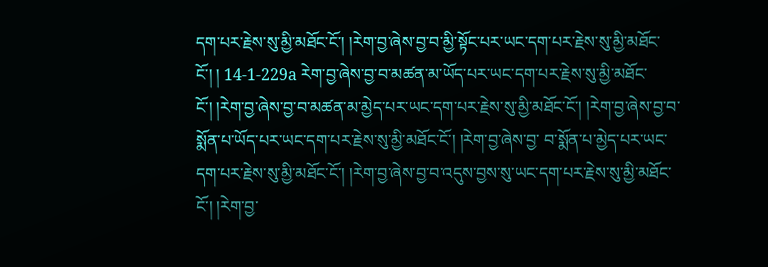དག་པར་རྗེས་སུ་མྱི་མཐོང་ངོ་། །རེག་བྱ་ཞེས་བྱ་བ་མྱི་སྟོང་པར་ཡང་དག་པར་རྗེས་སུ་མྱི་མཐོང་ངོ་། ། 14-1-229a རེག་བྱ་ཞེས་བྱ་བ་མཚན་མ་ཡོད་པར་ཡང་དག་པར་རྗེས་སུ་མྱི་མཐོང་ངོ་། །རེག་བྱ་ཞེས་བྱ་བ་མཚན་མ་མྱེད་པར་ཡང་དག་པར་རྗེས་སུ་མྱི་མཐོང་ངོ་། །རེག་བྱ་ཞེས་བྱ་བ་སྨོན་པ་ཡོད་པར་ཡང་དག་པར་རྗེས་སུ་མྱི་མཐོང་ངོ་། །རེག་བྱ་ཞེས་བྱ་ བ་སྨོན་པ་མྱེད་པར་ཡང་དག་པར་རྗེས་སུ་མྱི་མཐོང་ངོ་། །རེག་བྱ་ཞེས་བྱ་བ་འདུས་བྱས་སུ་ཡང་དག་པར་རྗེས་སུ་མྱི་མཐོང་ངོ་། །རེག་བྱ་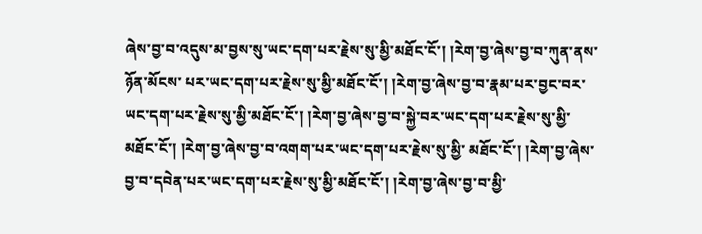ཞེས་བྱ་བ་འདུས་མ་བྱས་སུ་ཡང་དག་པར་རྗེས་སུ་མྱི་མཐོང་ངོ་། །རེག་བྱ་ཞེས་བྱ་བ་ཀུན་ནས་ཉོན་མོངས་ པར་ཡང་དག་པར་རྗེས་སུ་མྱི་མཐོང་ངོ་། །རེག་བྱ་ཞེས་བྱ་བ་རྣམ་པར་བྱང་བར་ཡང་དག་པར་རྗེས་སུ་མྱི་མཐོང་ངོ་། །རེག་བྱ་ཞེས་བྱ་བ་སྐྱེ་བར་ཡང་དག་པར་རྗེས་སུ་མྱི་མཐོང་ངོ་། །རེག་བྱ་ཞེས་བྱ་བ་འགག་པར་ཡང་དག་པར་རྗེས་སུ་མྱི་ མཐོང་ངོ་། །རེག་བྱ་ཞེས་བྱ་བ་དབེན་པར་ཡང་དག་པར་རྗེས་སུ་མྱི་མཐོང་ངོ་། །རེག་བྱ་ཞེས་བྱ་བ་མྱི་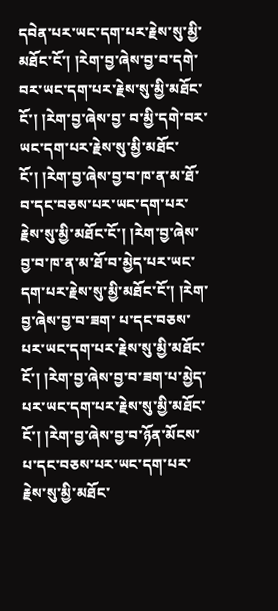དབེན་པར་ཡང་དག་པར་རྗེས་སུ་མྱི་མཐོང་ངོ་། །རེག་བྱ་ཞེས་བྱ་བ་དགེ་བར་ཡང་དག་པར་རྗེས་སུ་མྱི་མཐོང་ངོ་། །རེག་བྱ་ཞེས་བྱ་ བ་མྱི་དགེ་བར་ཡང་དག་པར་རྗེས་སུ་མྱི་མཐོང་ངོ་། །རེག་བྱ་ཞེས་བྱ་བ་ཁ་ན་མ་ཐོ་བ་དང་བཅས་པར་ཡང་དག་པར་རྗེས་སུ་མྱི་མཐོང་ངོ་། །རེག་བྱ་ཞེས་བྱ་བ་ཁ་ན་མ་ཐོ་བ་མྱེད་པར་ཡང་དག་པར་རྗེས་སུ་མྱི་མཐོང་ངོ་། །རེག་བྱ་ཞེས་བྱ་བ་ཟག་ པ་དང་བཅས་པར་ཡང་དག་པར་རྗེས་སུ་མྱི་མཐོང་ངོ་། །རེག་བྱ་ཞེས་བྱ་བ་ཟག་པ་མྱེད་པར་ཡང་དག་པར་རྗེས་སུ་མྱི་མཐོང་ངོ་། །རེག་བྱ་ཞེས་བྱ་བ་ཉོན་མོངས་པ་དང་བཅས་པར་ཡང་དག་པར་རྗེས་སུ་མྱི་མཐོང་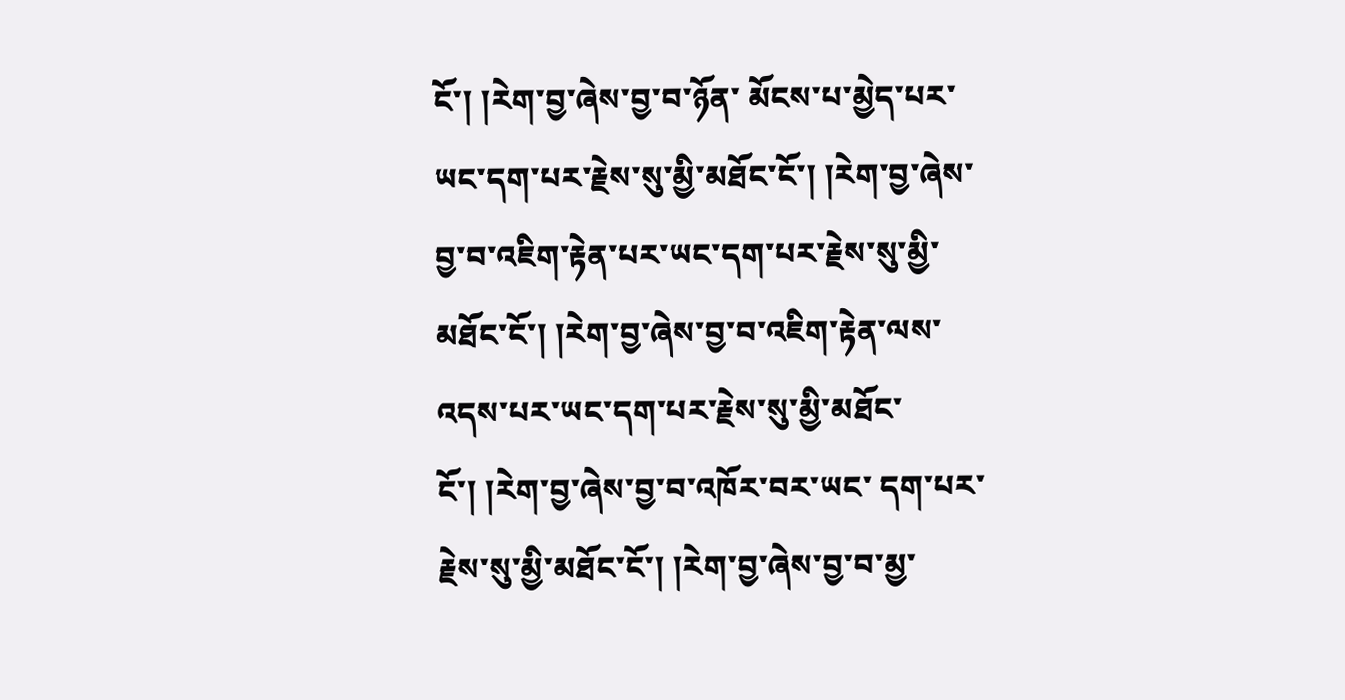ངོ་། །རེག་བྱ་ཞེས་བྱ་བ་ཉོན་ མོངས་པ་མྱེད་པར་ཡང་དག་པར་རྗེས་སུ་མྱི་མཐོང་ངོ་། །རེག་བྱ་ཞེས་བྱ་བ་འཇིག་རྟེན་པར་ཡང་དག་པར་རྗེས་སུ་མྱི་མཐོང་ངོ་། །རེག་བྱ་ཞེས་བྱ་བ་འཇིག་རྟེན་ལས་འདས་པར་ཡང་དག་པར་རྗེས་སུ་མྱི་མཐོང་ངོ་། །རེག་བྱ་ཞེས་བྱ་བ་འཁོར་བར་ཡང་ དག་པར་རྗེས་སུ་མྱི་མཐོང་ངོ་། །རེག་བྱ་ཞེས་བྱ་བ་མྱ་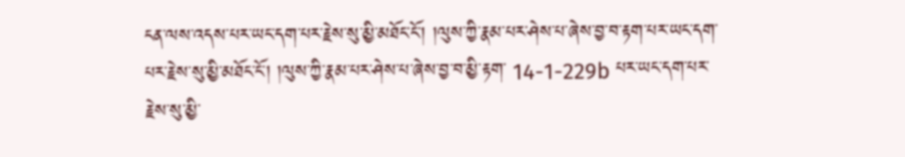ངན་ལས་འདས་པར་ཡང་དག་པར་རྗེས་སུ་མྱི་མཐོང་ངོ་། །ལུས་ཀྱི་རྣམ་པར་ཤེས་པ་ཞེས་བྱ་བ་རྟག་པར་ཡང་དག་པར་རྗེས་སུ་མྱི་མཐོང་ངོ་། །ལུས་ཀྱི་རྣམ་པར་ཤེས་པ་ཞེས་བྱ་བ་མྱི་རྟག་ 14-1-229b པར་ཡང་དག་པར་རྗེས་སུ་མྱི་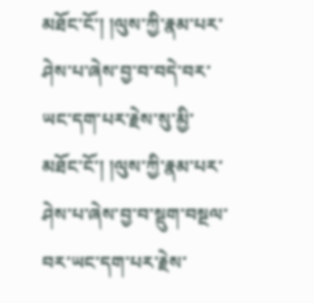མཐོང་ངོ་། །ལུས་ཀྱི་རྣམ་པར་ཤེས་པ་ཞེས་བྱ་བ་བདེ་བར་ཡང་དག་པར་རྗེས་སུ་མྱི་མཐོང་ངོ་། །ལུས་ཀྱི་རྣམ་པར་ཤེས་པ་ཞེས་བྱ་བ་སྡུག་བསྔལ་བར་ཡང་དག་པར་རྗེས་